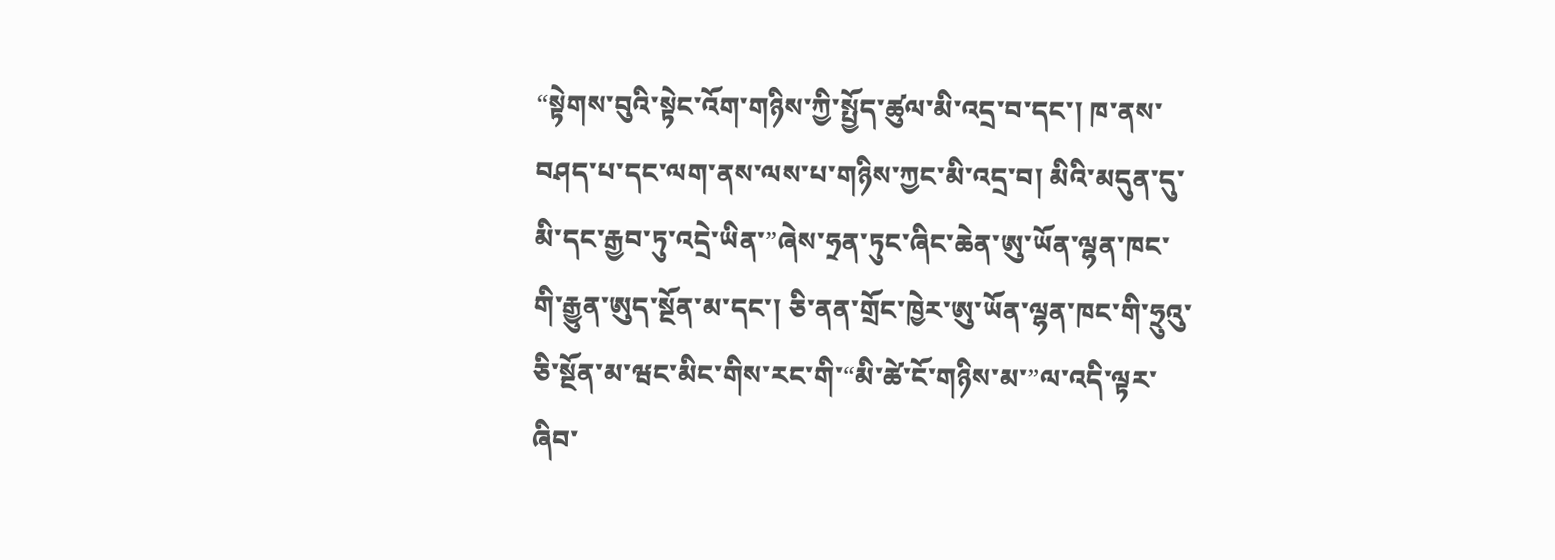“སྟེགས་བུའི་སྟེང་འོག་གཉིས་ཀྱི་སྤྱོད་ཚུལ་མི་འདྲ་བ་དང་། ཁ་ནས་བཤད་པ་དང་ལག་ནས་ལས་པ་གཉིས་ཀྱང་མི་འདྲ་བ། མིའི་མདུན་དུ་མི་དང་རྒྱབ་ཏུ་འདྲེ་ཡིན་”ཞེས་ཧྲན་ཏུང་ཞིང་ཆེན་ཨུ་ཡོན་ལྷན་ཁང་གི་རྒྱུན་ཨུད་སྔོན་མ་དང་། ཅི་ནན་གྲོང་ཁྱེར་ཨུ་ཡོན་ལྷན་ཁང་གི་ཧྲུའུ་ཅི་སྔོན་མ་ཝང་མིང་གིས་རང་གི་“མི་ཚེ་ངོ་གཉིས་མ་”ལ་འདི་ལྟར་ཞིབ་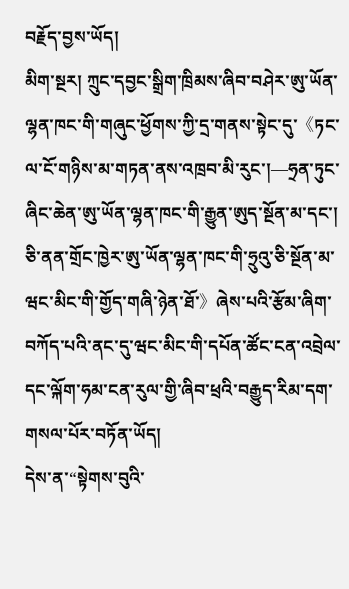བརྗོད་བྱས་ཡོད།
མིག་སྔར། ཀྲུང་དབྱང་སྒྲིག་ཁྲིམས་ཞིབ་བཤེར་ཨུ་ཡོན་ལྷན་ཁང་གི་གཞུང་ཕྱོགས་ཀྱི་དྲ་གནས་སྟེང་དུ་《ཏང་ལ་ངོ་གཉིས་མ་གཏན་ནས་འཁྲབ་མི་རུང་།—ཧྲན་ཏུང་ཞིང་ཆེན་ཨུ་ཡོན་ལྷན་ཁང་གི་རྒྱུན་ཨུད་སྔོན་མ་དང་། ཅི་ནན་གྲོང་ཁྱེར་ཨུ་ཡོན་ལྷན་ཁང་གི་ཧྲུའུ་ཅི་སྔོན་མ་ཝང་མིང་གི་གྱོད་གཞི་ཉེན་ཐོ་》ཞེས་པའི་རྩོམ་ཞིག་བཀོད་པའི་ནང་དུ་ཝང་མིང་གི་དཔོན་ཚོང་ངན་འབྲེལ་དང་ལྐོག་ཧམ་ངན་རུལ་གྱི་ཞིབ་ཕྲའི་བརྒྱུད་རིམ་དག་གསལ་པོར་བཏོན་ཡོད།
དེས་ན་“སྟེགས་བུའི་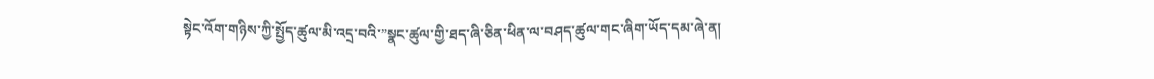སྟེང་འོག་གཉིས་ཀྱི་སྤྱོད་ཚུལ་མི་འདྲ་བའི་”སྣང་ཚུལ་གྱི་ཐད་ཞི་ཅིན་ཕིན་ལ་བཤད་ཚུལ་གང་ཞིག་ཡོད་དམ་ཞེ་ན།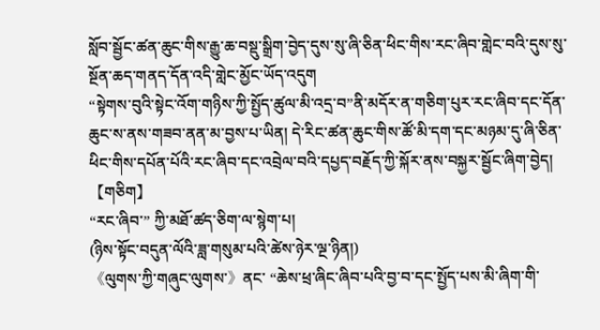སློབ་སྦྱོང་ཚན་ཆུང་གིས་རྒྱུ་ཆ་བསྡུ་སྒྲིག་བྱེད་དུས་སུ་ཞི་ཅིན་ཕིང་གིས་རང་ཞིབ་གླེང་བའི་དུས་སུ་སྔོན་ཆད་གནད་དོན་འདི་གླེང་མྱོང་ཡོད་འདུག
“སྟེགས་བུའི་སྟེང་འོག་གཉིས་ཀྱི་སྤྱོད་ཚུལ་མི་འདྲ་བ”ནི་མདོར་ན་གཅིག་པུར་རང་ཞིབ་དང་དོན་ཆུང་ས་ནས་གཟབ་ནན་མ་བྱས་པ་ཡིན། དེ་རིང་ཚན་ཆུང་གིས་ཚོ་མི་དག་དང་མཉམ་དུ་ཞི་ཅིན་ཕིང་གིས་དཔོན་པོའི་རང་ཞིབ་དང་འབྲེལ་བའི་དཔྱད་བརྗོད་ཀྱི་སྐོར་ནས་བསྐྱར་སྦྱོང་ཞིག་བྱེད།
【གཅིག】
“རང་ཞིབ་” ཀྱི་མཐོ་ཚད་ཅིག་ལ་སྙེག་པ།
(ཉིས་སྟོང་བདུན་ལོའི་ཟླ་གསུམ་པའི་ཚེས་ཉེར་ལྔ་ཉིན།)
《ལུགས་ཀྱི་གཞུང་ལུགས་》ནང་ “ཆེས་ཕྲ་ཞིང་ཞིབ་པའི་བྱ་བ་དང་སྤྱོད་པས་མི་ཞིག་གི་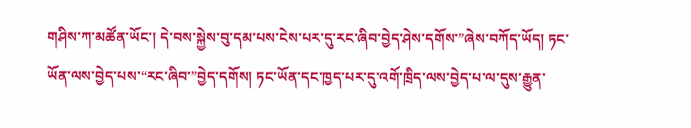གཤིས་ཀ་མཚོན་ཡོང་། དེ་བས་སྐྱེས་བུ་དམ་པས་ངེས་པར་དུ་རང་ཞིབ་བྱེད་ཤེས་དགོས་”ཞེས་བཀོད་ཡོད། ཏང་ཡོན་ལས་བྱེད་པས་“རང་ཞིབ་”བྱེད་དགོས། ཏང་ཡོན་དང་ཁྱད་པར་དུ་འགོ་ཁྲིད་ལས་བྱེད་པ་ལ་དུས་རྒྱུན་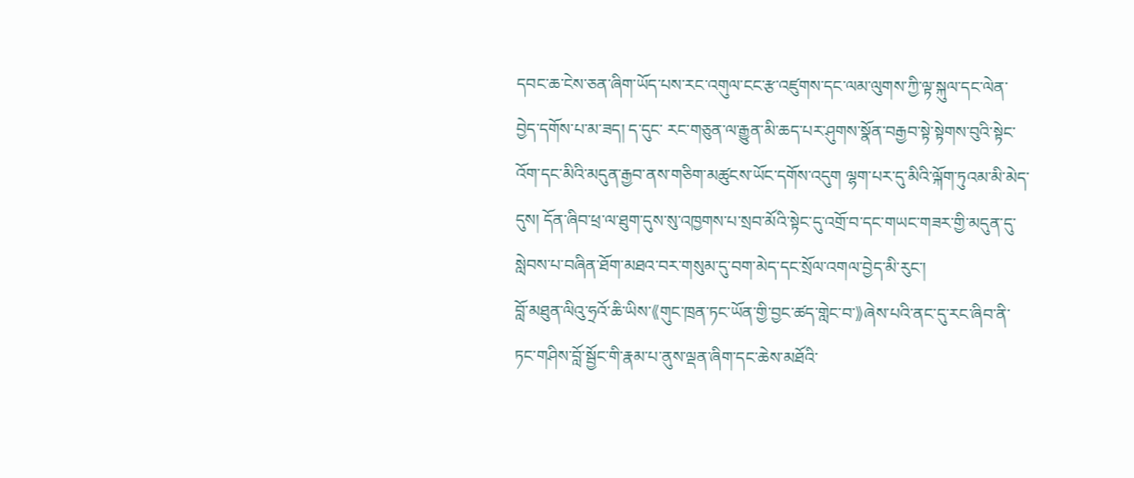དབང་ཆ་ངེས་ཅན་ཞིག་ཡོད་པས་རང་འགུལ་ངང་རྩ་འཛུགས་དང་ལམ་ལུགས་ཀྱི་ལྟ་སྐུལ་དང་ལེན་བྱེད་དགོས་པ་མ་ཟད། ད་དུང་ རང་གཅུན་ལ་རྒྱུན་མི་ཆད་པར་ཤུགས་སྣོན་བརྒྱབ་སྟེ་སྟེགས་བུའི་སྟེང་འོག་དང་མིའི་མདུན་རྒྱབ་ནས་གཅིག་མཚུངས་ཡོང་དགོས་འདུག ལྷག་པར་དུ་མིའི་ལྐོག་ཏུའམ་མི་མེད་དུས། དོན་ཞིབ་ཕྲ་ལ་ཐུག་དུས་སུ་འཁྱགས་པ་སྲབ་མོའི་སྟེང་དུ་འགྲོ་བ་དང་གཡང་གཟར་གྱི་མདུན་དུ་སླེབས་པ་བཞིན་ཐོག་མཐའ་བར་གསུམ་དུ་བག་མེད་དང་སྲོལ་འགལ་བྱེད་མི་རུང་།
བློ་མཐུན་ལིའུ་ཧྲའོ་ཆི་ཡིས་《གུང་ཁྲན་ཏང་ཡོན་གྱི་བྱང་ཚད་གླེང་བ་》ཞེས་པའི་ནང་དུ་རང་ཞིབ་ནི་ཏང་གཤིས་བློ་སྦྱོང་གི་རྣམ་པ་ནུས་ལྡན་ཞིག་དང་ཆེས་མཐོའི་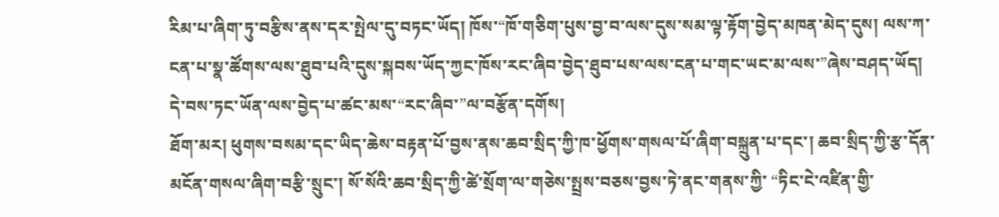རིམ་པ་ཞིག་ཏུ་བརྩིས་ནས་དར་སྤེལ་དུ་བཏང་ཡོད། ཁོས་“ཁོ་གཅིག་པུས་བྱ་བ་ལས་དུས་སམ་ལྟ་རྟོག་བྱེད་མཁན་མེད་དུས། ལས་ཀ་ངན་པ་སྣ་ཚོགས་ལས་ཐུབ་པའི་དུས་སྐབས་ཡོད་ཀྱང་ཁོས་རང་ཞིབ་བྱེད་ཐུབ་པས་ལས་ངན་པ་གང་ཡང་མ་ལས་”ཞེས་བཤད་ཡོད། དེ་བས་ཏང་ཡོན་ལས་བྱེད་པ་ཚང་མས་“རང་ཞིབ་”ལ་བརྩོན་དགོས།
ཐོག་མར། ཕུགས་བསམ་དང་ཡིད་ཆེས་བརྟན་པོ་བྱས་ནས་ཆབ་སྲིད་ཀྱི་ཁ་ཕྱོགས་གསལ་པོ་ཞིག་བསྐྲུན་པ་དང་། ཆབ་སྲིད་ཀྱི་རྩ་དོན་མངོན་གསལ་ཞིག་བརྩི་སྲུང་། སོ་སོའི་ཆབ་སྲིད་ཀྱི་ཚེ་སྲོག་ལ་གཅེས་སྤྲས་བཅས་བྱས་ཏེ་ནང་གནས་ཀྱི་ “ཏིང་ངེ་འཛིན་གྱི་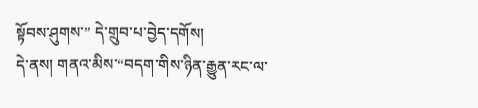སྟོབས་ཤུགས་” དེ་གྲུབ་པ་བྱེད་དགོས།
དེ་ནས། གནའ་མིས་“བདག་གིས་ཉིན་རྒྱུན་རང་ལ་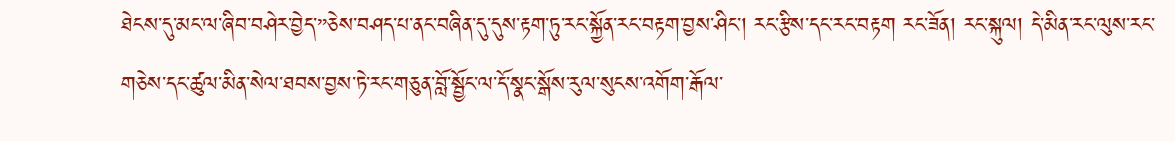ཐེངས་དུ་མང་ལ་ཞིབ་བཤེར་བྱེད་”ཅེས་བཤད་པ་ནང་བཞིན་དུ་དུས་རྟག་ཏུ་རང་སྐྱོན་རང་བརྟག་བྱས་ཤིང་། རང་རྩིས་དང་རང་བརྟག རང་ཟོན། རང་སྐུལ། དེ་མིན་རང་ལུས་རང་གཅེས་དང་ཚུལ་མིན་སེལ་ཐབས་བྱས་ཏེ་རང་གཅུན་བློ་སྦྱོང་ལ་དོ་སྣང་སྒོས་རུལ་སུངས་འགོག་རྒོལ་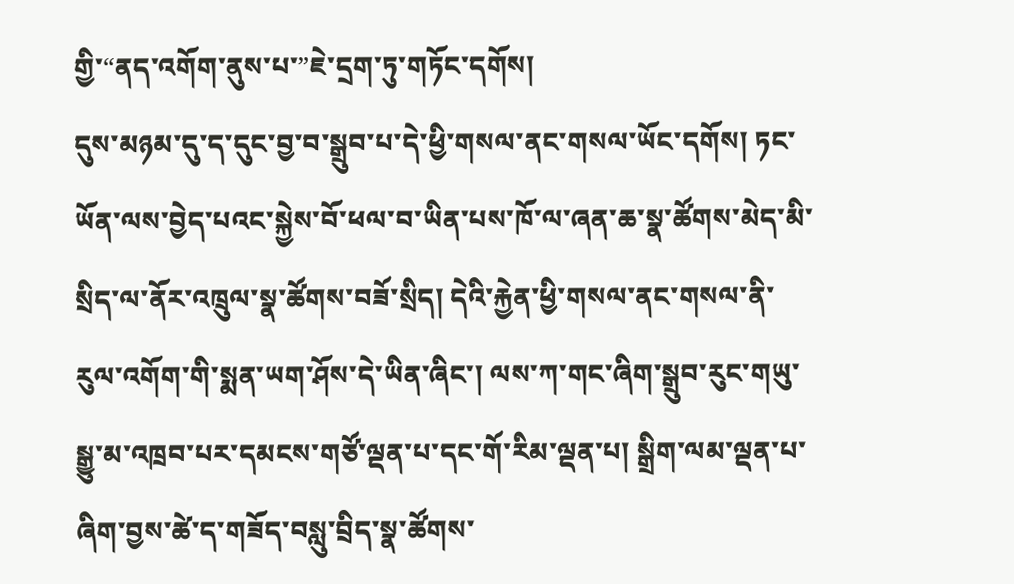གྱི་“ནད་འགོག་ནུས་པ་”ཇེ་དྲག་ཏུ་གཏོང་དགོས།
དུས་མཉམ་དུ་ད་དུང་བྱ་བ་སྒྲུབ་པ་དེ་ཕྱི་གསལ་ནང་གསལ་ཡོང་དགོས། ཏང་ཡོན་ལས་བྱེད་པའང་སྐྱེས་བོ་ཕལ་བ་ཡིན་པས་ཁོ་ལ་ཞན་ཆ་སྣ་ཚོགས་མེད་མི་སྲིད་ལ་ནོར་འཁྲུལ་སྣ་ཚོགས་བཟོ་སྲིད། དེའི་རྐྱེན་ཕྱི་གསལ་ནང་གསལ་ནི་རུལ་འགོག་གི་སྨན་ཡག་ཤོས་དེ་ཡིན་ཞིང་། ལས་ཀ་གང་ཞིག་སྒྲུབ་རུང་གཡུ་སྒྱུ་མ་འཁྲབ་པར་དམངས་གཙོ་ལྡན་པ་དང་གོ་རིམ་ལྡན་པ། སྒྲིག་ལམ་ལྡན་པ་ཞིག་བྱས་ཚེ་ད་གཟོད་བསླུ་བྲིད་སྣ་ཚོགས་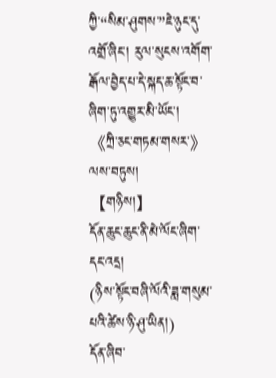ཀྱི་“སིམ་ཤུགས་”ཇེ་ཉུང་དུ་འགྲོ་ཞིང་། རུལ་སུངས་འགོག་རྒོལ་བྱེད་པ་དེ་སྐད་ཆ་སྟོང་བ་ཞིག་ཏུ་འགྱུར་མི་ཡོང་།
《ཀྲི་ཅང་གཏམ་གསར་》ལས་བཏུས།
【གཉིས།】
དོན་ཆུང་ཆུང་ནི་མེ་ལོང་ཞིག་དང་འདྲ།
(ཉིས་སྟོང་བཞི་ལོའི་ཟླ་གསུམ་པའི་ཚེས་ཉི་ཤུ་ཡིན།)
དོན་ཞིབ་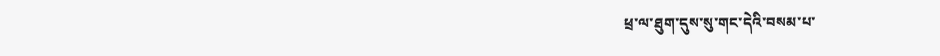ཕྲ་ལ་ཐུག་དུས་སུ་གང་དེའི་བསམ་པ་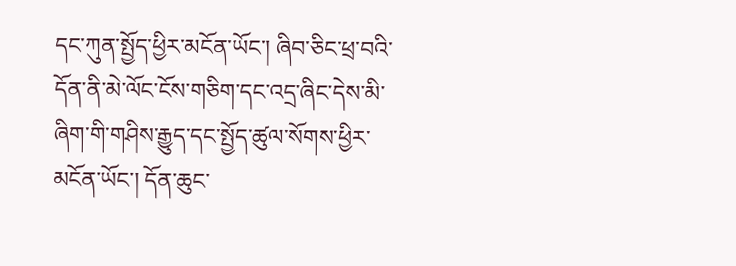དང་ཀུན་སྤྱོད་ཕྱིར་མངོན་ཡོང་། ཞིབ་ཅིང་ཕྲ་བའི་དོན་ནི་མེ་ལོང་ངོས་གཅིག་དང་འདྲ་ཞིང་དེས་མི་ཞིག་གི་གཤིས་རྒྱུད་དང་སྤྱོད་ཚུལ་སོགས་ཕྱིར་མངོན་ཡོང་། དོན་ཆུང་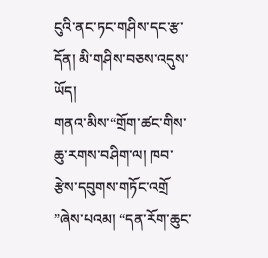ངུའི་ནང་ཏང་གཤིས་དང་རྩ་དོན། མི་གཤིས་བཅས་འདུས་ཡོད།
གནའ་མིས་“གྲོག་ཚང་གིས་ཆུ་རགས་བཤིག་ལ། ཁབ་རྩེས་དབུགས་གཏོང་འགྲོ ”ཞེས་པའམ། “དན་རོག་ཆུང་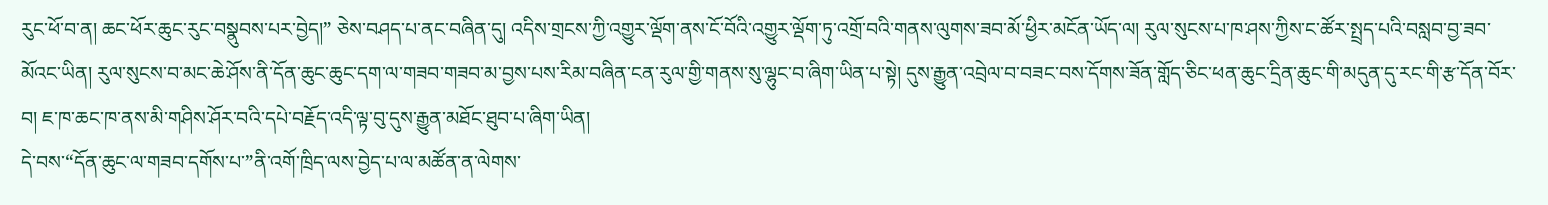རུང་ཕོ་བ་ན། ཆང་ཕོར་ཆུང་རུང་བསྣུབས་པར་བྱེད།” ཅེས་བཤད་པ་ནང་བཞིན་དུ། འདིས་གྲངས་ཀྱི་འགྱུར་ལྡོག་ནས་ངོ་བོའི་འགྱུར་ལྡོག་ཏུ་འགྲོ་བའི་གནས་ལུགས་ཟབ་མོ་ཕྱིར་མངོན་ཡོད་ལ། རུལ་སུངས་པ་ཁ་ཤས་ཀྱིས་ང་ཚོར་སྤྲད་པའི་བསླབ་བྱ་ཟབ་མོའང་ཡིན། རུལ་སུངས་བ་མང་ཆེ་ཤོས་ནི་དོན་ཆུང་ཆུང་དག་ལ་གཟབ་གཟབ་མ་བྱས་པས་རིམ་བཞིན་ངན་རུལ་གྱི་གནས་སུ་ལྷུང་བ་ཞིག་ཡིན་པ་སྟེ། དུས་རྒྱུན་འབྲེལ་བ་བཟང་བས་དོགས་ཟོན་གློད་ཅིང་ཕན་ཆུང་དྲིན་ཆུང་གི་མདུན་དུ་རང་གི་རྩ་དོན་བོར་བ། ཇ་ཁ་ཆང་ཁ་ནས་མི་གཤིས་ཤོར་བའི་དཔེ་བརྗོད་འདི་ལྟ་བུ་དུས་རྒྱུན་མཐོང་ཐུབ་པ་ཞིག་ཡིན།
དེ་བས་“དོན་ཆུང་ལ་གཟབ་དགོས་པ་”ནི་འགོ་ཁྲིད་ལས་བྱེད་པ་ལ་མཚོན་ན་ལེགས་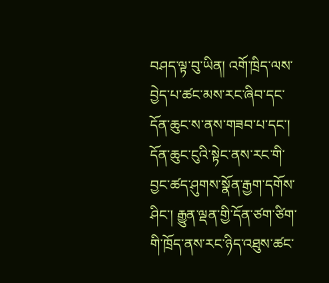བཤད་ལྟ་བུ་ཡིན། འགོ་ཁྲིད་ལས་བྱེད་པ་ཚང་མས་རང་ཞིབ་དང་དོན་ཆུང་ས་ནས་གཟབ་པ་དང་། དོན་ཆུང་ངུའི་སྟེང་ནས་རང་གི་བྱང་ཚད་ཤུགས་སྣོན་རྒྱག་དགོས་ཤིང་། རྒྱུན་ལྡན་གྱི་དོན་ཙག་ཙིག་གི་ཁྲོད་ནས་རང་ཉིད་འཐུས་ཚང་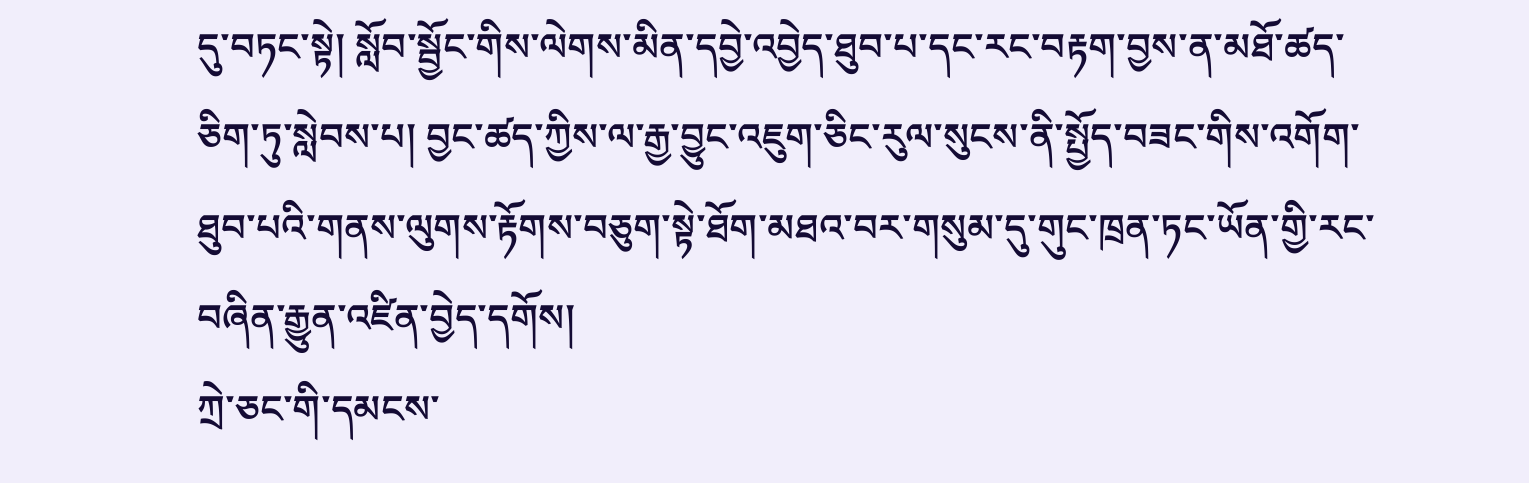དུ་བཏང་སྟེ། སློབ་སྦྱོང་གིས་ལེགས་མིན་དབྱེ་འབྱེད་ཐུབ་པ་དང་རང་བརྟག་བྱས་ན་མཐོ་ཚད་ཅིག་ཏུ་སླེབས་པ། བྱང་ཚད་ཀྱིས་ལ་རྒྱ་བྱུང་འཇུག་ཅིང་རུལ་སུངས་ནི་སྤྱོད་བཟང་གིས་འགོག་ཐུབ་པའི་གནས་ལུགས་རྟོགས་བཅུག་སྟེ་ཐོག་མཐའ་བར་གསུམ་དུ་གུང་ཁྲན་ཏང་ཡོན་གྱི་རང་བཞིན་རྒྱུན་འཛིན་བྱེད་དགོས།
ཀྲེ་ཅང་གི་དམངས་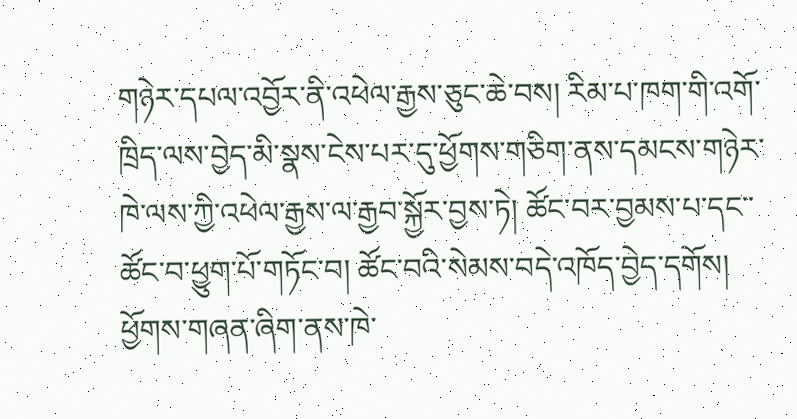གཉེར་དཔལ་འབྱོར་ནི་འཕེལ་རྒྱས་ཅུང་ཆེ་བས། རིམ་པ་ཁག་གི་འགོ་ཁྲིད་ལས་བྱེད་མི་སྣས་ངེས་པར་དུ་ཕྱོགས་གཅིག་ནས་དམངས་གཉེར་ཁེ་ལས་ཀྱི་འཕེལ་རྒྱས་ལ་རྒྱབ་སྐྱོར་བྱས་ཏེ། ཚོང་བར་བྱམས་པ་དང་་ཚོང་བ་ཕྱུག་པོ་གཏོང་བ། ཚོང་བའི་སེམས་བདེ་འཁོད་བྱེད་དགོས། ཕྱོགས་གཞན་ཞིག་ནས་ཁེ་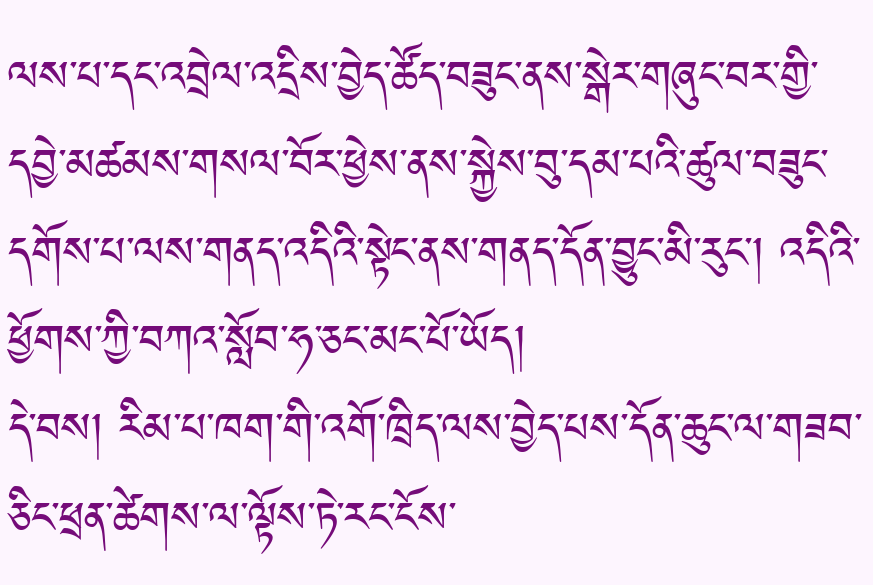ལས་པ་དང་འབྲེལ་འདྲིས་བྱེད་ཚོད་བཟུང་ནས་སྒེར་གཞུང་བར་གྱི་དབྱེ་མཚམས་གསལ་བོར་ཕྱེས་ནས་སྐྱེས་བུ་དམ་པའི་ཚུལ་བཟུང་དགོས་པ་ལས་གནད་འདིའི་སྟེང་ནས་གནད་དོན་བྱུང་མི་རུང་། འདིའི་ཕྱོགས་ཀྱི་བཀའ་སློབ་ཧ་ཅང་མང་པོ་ཡོད།
དེ་བས། རིམ་པ་ཁག་གི་འགོ་ཁྲིད་ལས་བྱེད་པས་དོན་ཆུང་ལ་གཟབ་ཅིང་ཕྲན་ཚེགས་ལ་ལྟོས་ཏེ་རང་ངོས་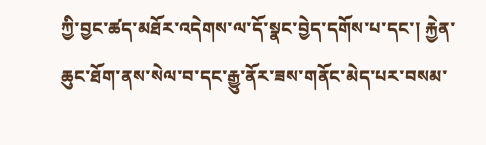ཀྱི་བྱང་ཚད་མཐོར་འདེགས་ལ་དོ་སྣང་བྱེད་དགོས་པ་དང་། རྐྱེན་ཆུང་ཐོག་ནས་སེལ་བ་དང་རྒྱུ་ནོར་ཟས་གནོང་མེད་པར་བསམ་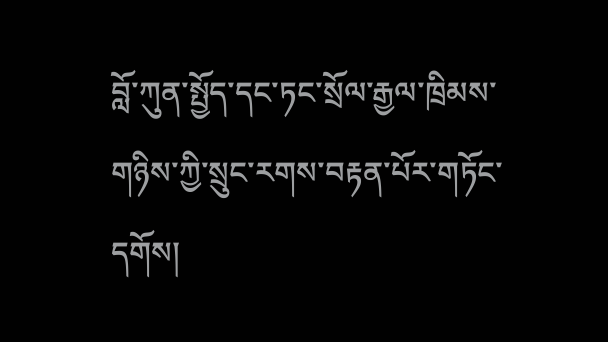བློ་ཀུན་སྤྱོད་དང་ཏང་སྲོལ་རྒྱལ་ཁྲིམས་གཉིས་ཀྱི་སྲུང་རགས་བརྟན་པོར་གཏོང་དགོས།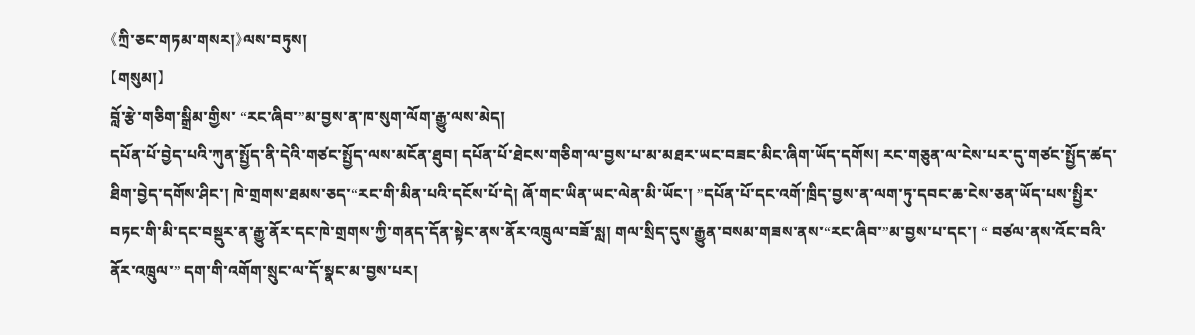《ཀྲི་ཅང་གཏམ་གསར།》ལས་བཏུས།
【གསུམ།】
བློ་རྩེ་གཅིག་སྒྲིམ་གྱིས་ “རང་ཞིབ་”མ་བྱས་ན་ཁ་སུག་ལོག་རྒྱུ་ལས་མེད།
དཔོན་པོ་བྱེད་པའི་ཀུན་སྤྱོད་ནི་དེའི་གཙང་སྤྱོད་ལས་མངོན་ཐུབ། དཔོན་པོ་ཐེངས་གཅིག་ལ་བྱས་པ་མ་མཐར་ཡང་བཟང་མིང་ཞིག་ཡོད་དགོས། རང་གཅུན་ལ་ངེས་པར་དུ་གཙང་སྤྱོད་ཚད་ཐིག་བྱེད་དགོས་ཤིང་། ཁེ་གྲགས་ཐམས་ཅད་“རང་གི་མིན་པའི་དངོས་པོ་དེ། ཞོ་གང་ཡིན་ཡང་ལེན་མི་ཡོང་། ”དཔོན་པོ་དང་འགོ་ཁྲིད་བྱས་ན་ལག་ཏུ་དབང་ཆ་ངེས་ཅན་ཡོད་པས་སྤྱིར་བཏང་གི་མི་དང་བསྡུར་ན་རྒྱུ་ནོར་དང་ཁེ་གྲགས་ཀྱི་གནད་དོན་སྟེང་ནས་ནོར་འཁྲུལ་བཟོ་སླ། གལ་སྲིད་དུས་རྒྱུན་བསམ་གཟས་ནས་“རང་ཞིབ་”མ་བྱས་པ་དང་། “ བཙལ་ནས་འོང་བའི་ནོར་འཁྲུལ་” དག་གི་འགོག་སྲུང་ལ་དོ་སྣང་མ་བྱས་པར།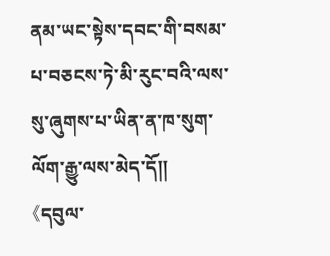ནམ་ཡང་སྟེས་དབང་གི་བསམ་པ་བཅངས་ཏེ་མི་རུང་བའི་ལས་སུ་ཞུགས་པ་ཡིན་ན་ཁ་སུག་ལོག་རྒྱུ་ལས་མེད་དོ།།
《དབུལ་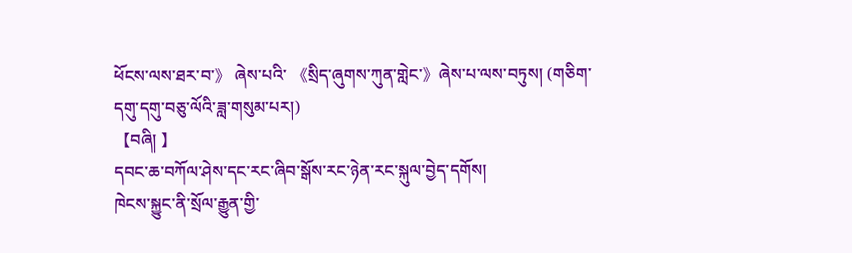ཕོངས་ལས་ཐར་བ་》 ཞེས་པའི་ 《སྲིད་ཞུགས་ཀུན་གླེང་》ཞེས་པ་ལས་བཏུས། (གཅིག་དགུ་དགུ་བཅུ་ལོའི་ཟླ་གསུམ་པར།)
【བཞི། 】
དབང་ཆ་བཀོལ་ཤེས་དང་རང་ཞིབ་སྒོས་རང་ཉེན་རང་སྐུལ་བྱེད་དགོས།
ཁེངས་སྐྱུང་ནི་སྲོལ་རྒྱུན་གྱི་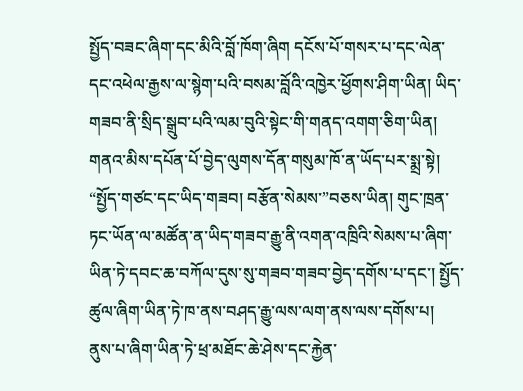སྤྱོད་བཟང་ཞིག་དང་མིའི་བློ་ཁོག་ཞིག དངོས་པོ་གསར་པ་དང་ལེན་དང་འཕེལ་རྒྱས་ལ་སྙེག་པའི་བསམ་བློའི་འཁྱེར་ཕྱོགས་ཤིག་ཡིན། ཡིད་གཟབ་ནི་སྲིད་སྒྲུབ་པའི་ལམ་བུའི་སྟེང་གི་གནད་འགག་ཅིག་ཡིན། གནའ་མིས་དཔོན་པོ་བྱེད་ལུགས་དོན་གསུམ་ཁོ་ན་ཡོད་པར་སྨྲ་སྟེ། “སྤྱོད་གཙང་དང་ཡིད་གཟབ། བརྩོན་སེམས་”བཅས་ཡིན། གུང་ཁྲན་ཏང་ཡོན་ལ་མཚོན་ན་ཡིད་གཟབ་རྒྱུ་ནི་འགན་འཁྲིའི་སེམས་པ་ཞིག་ཡིན་ཏེ་དབང་ཆ་བཀོལ་དུས་སུ་གཟབ་གཟབ་བྱེད་དགོས་པ་དང་། སྤྱོད་ཚུལ་ཞིག་ཡིན་ཏེ་ཁ་ནས་བཤད་རྒྱུ་ལས་ལག་ནས་ལས་དགོས་པ། ནུས་པ་ཞིག་ཡིན་ཏེ་ཕྲ་མཐོང་ཆེ་ཤེས་དང་རྐྱེན་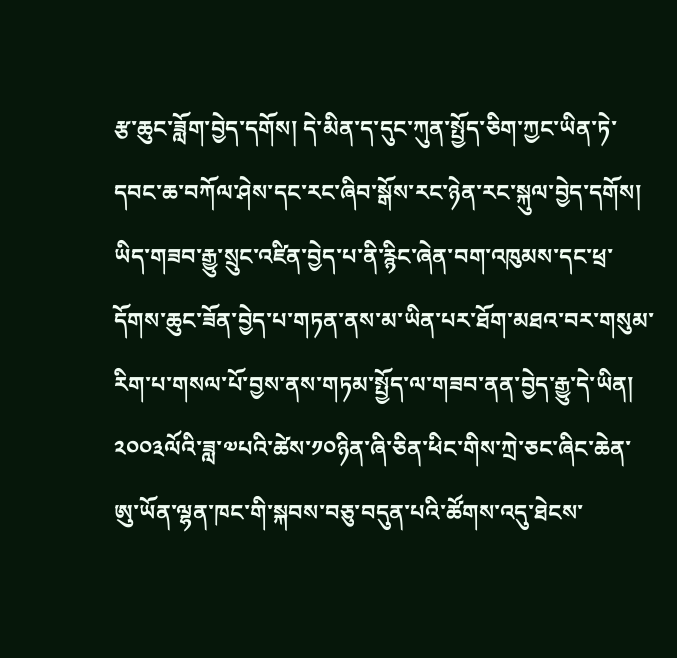རྩ་ཆུང་ཟློག་བྱེད་དགོས། དེ་མིན་ད་དུང་ཀུན་སྤྱོད་ཅིག་ཀྱང་ཡིན་ཏེ་དབང་ཆ་བཀོལ་ཤེས་དང་རང་ཞིབ་སྒོས་རང་ཉེན་རང་སྐུལ་བྱེད་དགོས། ཡིད་གཟབ་རྒྱུ་སྲུང་འཛིན་བྱེད་པ་ནི་རྙིང་ཞེན་བག་འཁུམས་དང་ཕྲ་དོགས་ཆུང་ཟོན་བྱེད་པ་གཏན་ནས་མ་ཡིན་པར་ཐོག་མཐའ་བར་གསུམ་རིག་པ་གསལ་པོ་བྱས་ནས་གཏམ་སྤྱོད་ལ་གཟབ་ནན་བྱེད་རྒྱུ་དེ་ཡིན།
༢༠༠༣ལོའི་ཟླ་༧པའི་ཚེས་༡༠ཉིན་ཞི་ཅིན་ཕིང་གིས་ཀྲེ་ཅང་ཞིང་ཆེན་ཨུ་ཡོན་ལྷན་ཁང་གི་སྐབས་བཅུ་བདུན་པའི་ཚོགས་འདུ་ཐེངས་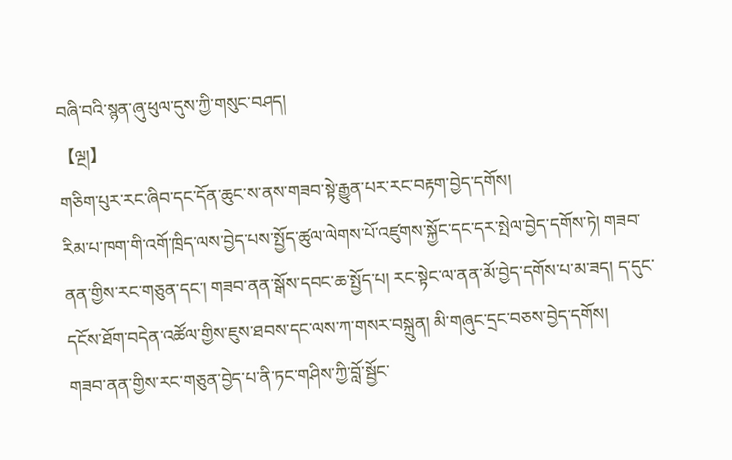བཞི་བའི་སྙན་ཞུ་ཕུལ་དུས་ཀྱི་གསུང་བཤད།
【ལྔ།】
གཅིག་པུར་རང་ཞིབ་དང་དོན་ཆུང་ས་ནས་གཟབ་སྟེ་རྒྱུན་པར་རང་བརྟག་བྱེད་དགོས།
རིམ་པ་ཁག་གི་འགོ་ཁྲིད་ལས་བྱེད་པས་སྤྱོད་ཚུལ་ལེགས་པོ་འཛུགས་སྐྱོང་དང་དར་སྤེལ་བྱེད་དགོས་ཏེ། གཟབ་ནན་གྱིས་རང་གཅུན་དང་། གཟབ་ནན་སྒོས་དབང་ཆ་སྤྱོད་པ། རང་སྟེང་ལ་ནན་མོ་བྱེད་དགོས་པ་མ་ཟད། ད་དུང་དངོས་ཐོག་བདེན་འཚོལ་གྱིས་ཇུས་ཐབས་དང་ལས་ཀ་གསར་བསྐྲུན། མི་གཞུང་དྲང་བཅས་བྱེད་དགོས།
གཟབ་ནན་གྱིས་རང་གཅུན་བྱེད་པ་ནི་ཏང་གཤིས་ཀྱི་བློ་སྦྱོང་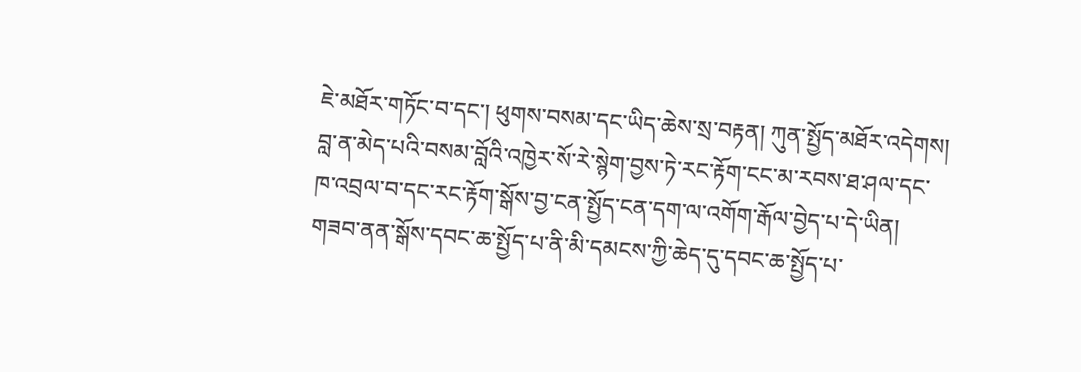ཇེ་མཐོར་གཏོང་བ་དང་། ཕུགས་བསམ་དང་ཡིད་ཆེས་སྲ་བརྟན། ཀུན་སྤྱོད་མཐོར་འདེགས། བླ་ན་མེད་པའི་བསམ་བློའི་འཁྱེར་སོ་རེ་སྙེག་བྱས་ཏེ་རང་རྟོག་ངང་མ་རབས་ཐ་ཤལ་དང་ཁ་འབྲལ་བ་དང་རང་རྟོག་སྒོས་བྱ་ངན་སྤྱོད་ངན་དག་ལ་འགོག་རྒོལ་བྱེད་པ་དེ་ཡིན།
གཟབ་ནན་སྒོས་དབང་ཆ་སྤྱོད་པ་ནི་མི་དམངས་ཀྱི་ཆེད་དུ་དབང་ཆ་སྤྱོད་པ་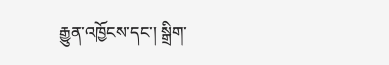རྒྱུན་འཁྱོངས་དང་། སྒྲིག་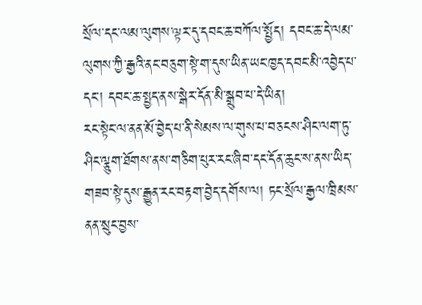སྲོལ་དང་ལམ་ལུགས་ལྟར་དུ་དབང་ཆ་བཀོལ་སྤྱོད། དབང་ཆ་དེ་ལམ་ལུགས་ཀྱི་རྒྱའི་ནང་བཅུག་སྟེ་ག་དུས་ཡིན་ཡང་ཁྱད་དབང་མི་འབྱེད་པ་དང་། དབང་ཆ་སྤྱད་ནས་སྒེར་དོན་མི་སྒྲུབ་པ་དེ་ཡིན།
རང་སྟེང་ལ་ནན་མོ་བྱེད་པ་ནི་སེམས་ལ་གུས་པ་བཅངས་ཤིང་ལག་ཏུ་ཤིང་ལྕུག་ཐོགས་ནས་གཅིག་པུར་རང་ཞིབ་དང་དོན་ཆུང་ས་ནས་ཡིད་གཟབ་སྟེ་དུས་རྒྱུན་རང་བརྟག་བྱེད་དགོས་ལ། ཏང་སྲོལ་རྒྱལ་ཁྲིམས་ནན་སྲུང་བྱས་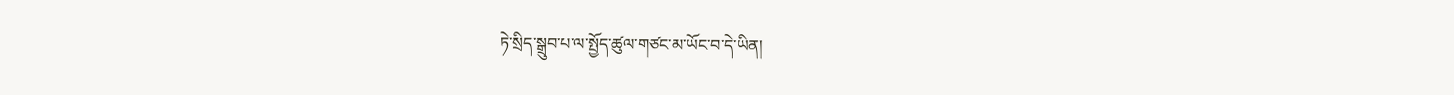ཏེ་སྲིད་སྒྲུབ་པ་ལ་སྤྱོད་ཚུལ་གཙང་མ་ཡོང་བ་དེ་ཡིན།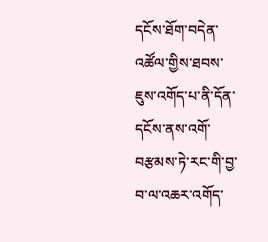དངོས་ཐོག་བདེན་འཚོལ་གྱིས་ཐབས་ཇུས་འགོད་པ་ནི་དོན་དངོས་ནས་འགོ་བརྩམས་ཏེ་རང་གི་བྱ་བ་ལ་འཆར་འགོད་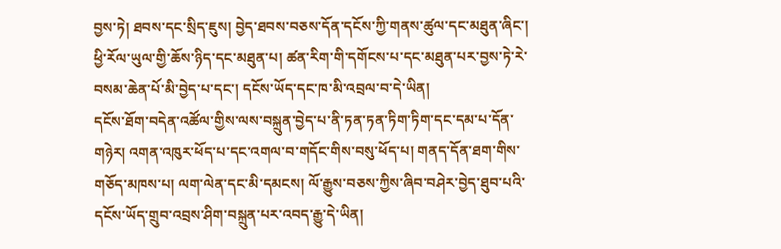བྱས་ཏེ། ཐབས་དང་སྲིད་ཇུས། བྱེད་ཐབས་བཅས་དོན་དངོས་ཀྱི་གནས་ཚུལ་དང་མཐུན་ཞིང་། ཕྱི་རོལ་ཡུལ་གྱི་ཆོས་ཉིད་དང་མཐུན་པ། ཚན་རིག་གི་དགོངས་པ་དང་མཐུན་པར་བྱས་ཏེ་རེ་བསམ་ཆེན་པོ་མི་བྱེད་པ་དང་། དངོས་ཡོད་དང་ཁ་མི་འབྲལ་བ་དེ་ཡིན།
དངོས་ཐོག་བདེན་འཚོལ་གྱིས་ལས་བསྐྲུན་བྱེད་པ་ནི་ཏན་ཏན་ཏིག་ཏིག་དང་དམ་པ་དོན་གཉེར། འགན་འཁུར་ཕོད་པ་དང་འགལ་བ་གདོང་གིས་བསུ་ཕོད་པ། གནད་དོན་ཐག་གིས་གཅོད་མཁས་པ། ལག་ལེན་དང་མི་དམངས། ལོ་རྒྱུས་བཅས་ཀྱིས་ཞིབ་བཤེར་བྱེད་ཐུབ་པའི་དངོས་ཡོད་གྲུབ་འབྲས་ཤིག་བསྐྲུན་པར་འབད་རྒྱུ་དེ་ཡིན།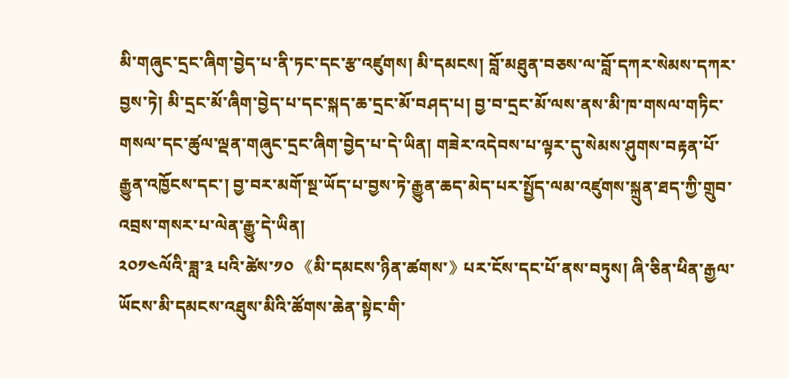མི་གཞུང་དྲང་ཞིག་བྱེད་པ་ནི་ཏང་དང་རྩ་འཛུགས། མི་དམངས། བློ་མཐུན་བཅས་ལ་བློ་དཀར་སེམས་དཀར་བྱས་ཏེ། མི་དྲང་མོ་ཞིག་བྱེད་པ་དང་སྐད་ཆ་དྲང་མོ་བཤད་པ། བྱ་བ་དྲང་མོ་ལས་ནས་མི་ཁ་གསལ་གཏིང་གསལ་དང་ཚུལ་ལྡན་གཞུང་དྲང་ཞིག་བྱེད་པ་དེ་ཡིན། གཟེར་འདེབས་པ་ལྟར་དུ་སེམས་ཤུགས་བརྟན་པོ་རྒྱུན་འཁྱོངས་དང་། བྱ་བར་མགོ་སྔ་ཡོད་པ་བྱས་ཏེ་རྒྱུན་ཆད་མེད་པར་སྤྱོད་ལམ་འཛུགས་སྐྲུན་ཐད་ཀྱི་གྲུབ་འབྲས་གསར་པ་ལེན་རྒྱུ་དེ་ཡིན།
༢༠༡༤ལོའི་ཟླ་༣ པའི་ཚེས་༡༠ 《མི་དམངས་ཉིན་ཚགས་》པར་ངོས་དང་པོ་ནས་བཏུས། ཞི་ཅིན་ཕིན་རྒྱལ་ཡོངས་མི་དམངས་འཐུས་མིའི་ཚོགས་ཆེན་སྟེང་གི་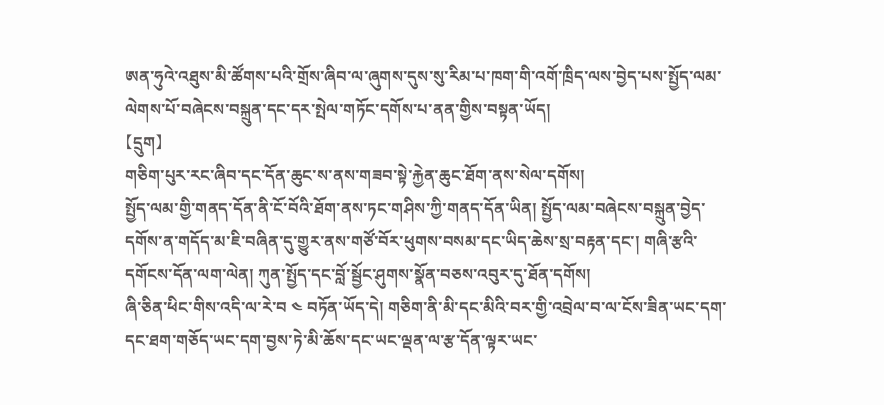ཨན་ཧུའེ་འཐུས་མི་ཚོགས་པའི་གྲོས་ཞིབ་ལ་ཞུགས་དུས་སུ་རིམ་པ་ཁག་གི་འགོ་ཁྲིད་ལས་བྱེད་པས་སྤྱོད་ལམ་ལེགས་པོ་བཞེངས་བསྐྲུན་དང་དར་སྤེལ་གཏོང་དགོས་པ་ནན་གྱིས་བསྟན་ཡོད།
【དྲུག】
གཅིག་པུར་རང་ཞིབ་དང་དོན་ཆུང་ས་ནས་གཟབ་སྟེ་རྐྱེན་ཆུང་ཐོག་ནས་སེལ་དགོས།
སྤྱོད་ལམ་གྱི་གནད་དོན་ནི་ངོ་བོའི་ཐོག་ནས་ཏང་གཤིས་ཀྱི་གནད་དོན་ཡིན། སྤྱོད་ལམ་བཞེངས་བསྐྲུན་བྱེད་དགོས་ན་གདོད་མ་ཇི་བཞིན་དུ་གྱུར་ནས་གཙོ་བོར་ཕུགས་བསམ་དང་ཡིད་ཆེས་སྲ་བརྟན་དང་། གཞི་རྩའི་དགོངས་དོན་ལག་ལེན། ཀུན་སྤྱོད་དང་བློ་སྦྱོང་ཤུགས་སྣོན་བཅས་འབུར་དུ་ཐོན་དགོས།
ཞི་ཅིན་ཕིང་གིས་འདི་ལ་རེ་བ ༤ བཏོན་ཡོད་དེ། གཅིག་ནི་མི་དང་མིའི་བར་གྱི་འབྲེལ་བ་ལ་ངོས་ཟིན་ཡང་དག་དང་ཐག་གཅོད་ཡང་དག་བྱས་ཏེ་མི་ཆོས་དང་ཡང་ལྡན་ལ་རྩ་དོན་ལྟར་ཡང་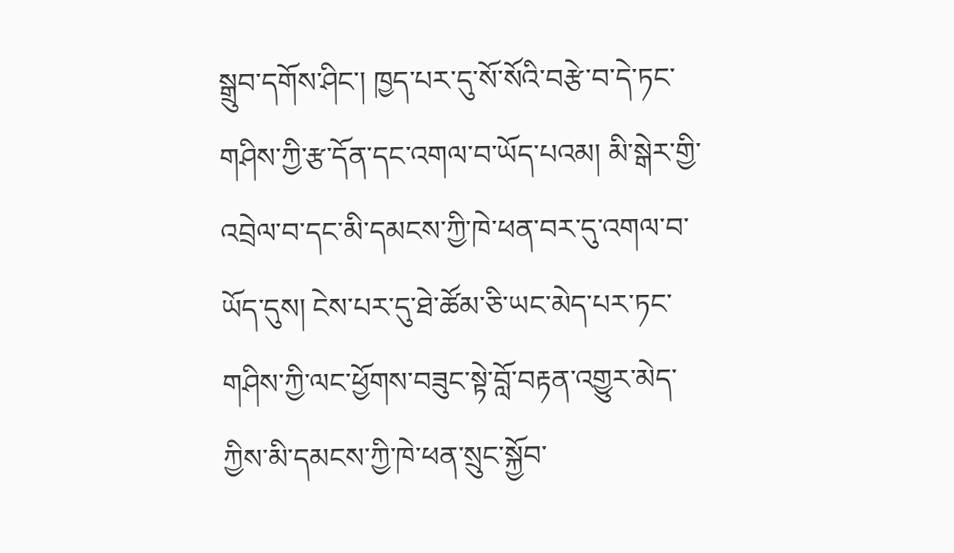སྒྲུབ་དགོས་ཤིང་། ཁྱད་པར་དུ་སོ་སོའི་བརྩེ་བ་དེ་ཏང་གཤིས་ཀྱི་རྩ་དོན་དང་འགལ་བ་ཡོད་པའམ། མི་སྒེར་གྱི་འབྲེལ་བ་དང་མི་དམངས་ཀྱི་ཁེ་ཕན་བར་དུ་འགལ་བ་ཡོད་དུས། ངེས་པར་དུ་ཐེ་ཚོམ་ཅི་ཡང་མེད་པར་ཏང་གཤིས་ཀྱི་ལང་ཕྱོགས་བཟུང་སྟེ་བློ་བརྟན་འགྱུར་མེད་ཀྱིས་མི་དམངས་ཀྱི་ཁེ་ཕན་སྲུང་སྐྱོབ་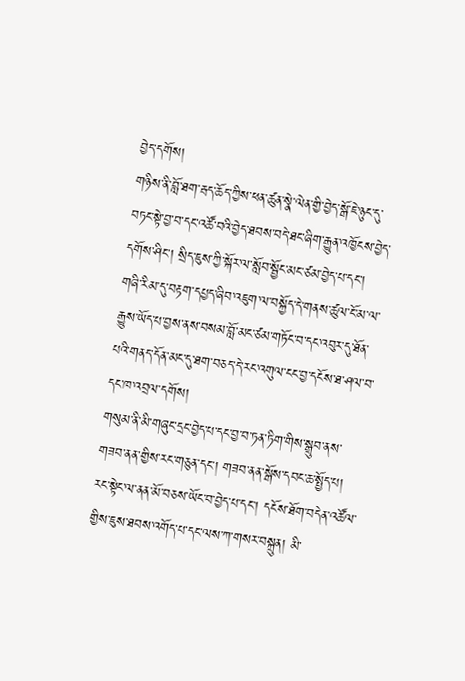བྱེད་དགོས།
གཉིས་ནི་བློ་ཐག་རྦད་ཆོད་ཀྱིས་ཕན་ཚུན་སྣེ་ལེན་གྱི་བྱེད་སྒོ་ཇེ་ཉུང་དུ་བཏང་སྟེ་བྱ་བ་དང་འཚོ་བའི་བྱེད་ཐབས་བདེ་ཐང་ཞིག་རྒྱུན་འཁྱོངས་བྱེད་དགོས་ཤིང་། སྲིད་ཇུས་ཀྱི་སྐོར་ལ་སློབ་སྦྱོང་མང་ཙམ་བྱེད་པ་དང་། གཞི་རིམ་དུ་བརྟག་དཔྱད་ཞིབ་འཇུག་ལ་བསྐྱོད་དེ་གནས་ཚུལ་ངོ་མ་ལ་རྒྱུས་ཡོད་པ་བྱས་ནས་བསམ་བློ་མང་ཙམ་གཏོང་བ་དང་འབུར་དུ་ཐོན་པའི་གནད་དོན་མང་དུ་ཐག་བཅད་དེ་རང་འགུལ་ངང་བྱ་དངོས་ཐ་ཤལ་བ་དང་ཁ་འབྲལ་དགོས།
གསུམ་ནི་མི་གཞུང་དྲང་བྱེད་པ་དང་བྱ་བ་ཏན་ཏིག་གིས་སྒྲུབ་ནས་གཟབ་ནན་གྱིས་རང་གཅུན་དང་། གཟབ་ནན་སྒོས་དབང་ཆ་སྤྱོད་པ། རང་སྟེང་ལ་ནན་མོ་བཅས་ཡོང་བ་བྱེད་པ་དང་། དངོས་ཐོག་བདེན་འཚོལ་གྱིས་ཇུས་ཐབས་འགོད་པ་དང་ལས་ཀ་གསར་བསྐྲུན། མི་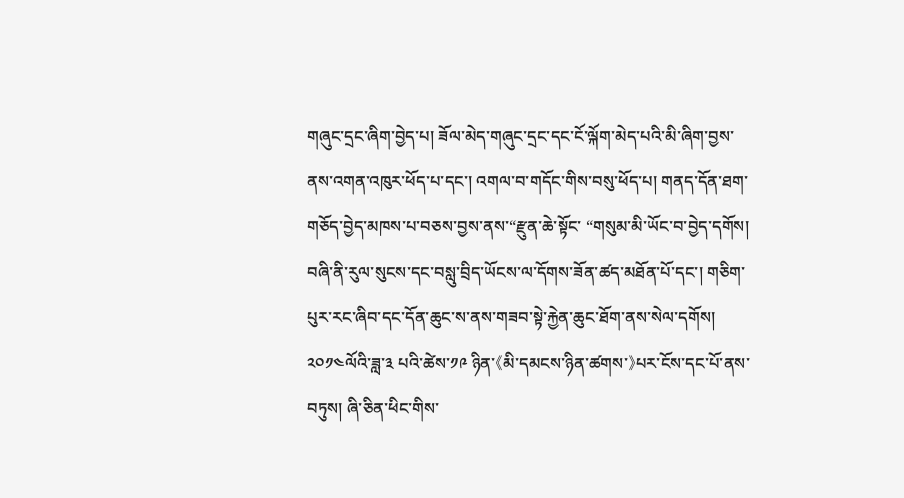གཞུང་དྲང་ཞིག་བྱེད་པ། ཟོལ་མེད་གཞུང་དྲང་དང་ངོ་ལྐོག་མེད་པའི་མི་ཞིག་བྱས་ནས་འགན་འཁུར་ཕོད་པ་དང་། འགལ་བ་གདོང་གིས་བསུ་ཕོད་པ། གནད་དོན་ཐག་གཅོད་བྱེད་མཁས་པ་བཅས་བྱས་ནས་“རྫུན་ཆེ་སྟོང་ “གསུམ་མི་ཡོང་བ་བྱེད་དགོས།
བཞི་ནི་རུལ་སུངས་དང་བསླུ་བྲིད་ཡོངས་ལ་དོགས་ཟོན་ཚད་མཐོན་པོ་དང་། གཅིག་པུར་རང་ཞིབ་དང་དོན་ཆུང་ས་ནས་གཟབ་སྟེ་རྐྱེན་ཆུང་ཐོག་ནས་སེལ་དགོས།
༢༠༡༤ལོའི་ཟླ་༣ པའི་ཚེས་༡༩ ཉིན་《མི་དམངས་ཉིན་ཚགས་》པར་ངོས་དང་པོ་ནས་བཏུས། ཞི་ཅིན་ཕིང་གིས་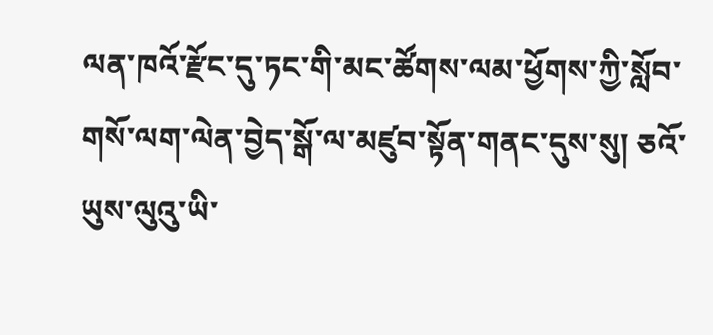ལན་ཁའོ་རྫོང་དུ་ཏང་གི་མང་ཚོགས་ལམ་ཕྱོགས་ཀྱི་སློབ་གསོ་ལག་ལེན་བྱེད་སྒོ་ལ་མཛུབ་སྟོན་གནང་དུས་སུ། ཅའོ་ཡུས་ལུའུ་ཡི་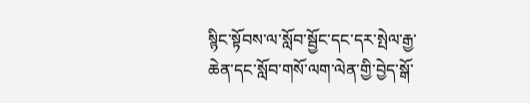སྙིང་སྟོབས་ལ་སློབ་སྦྱོང་དང་དར་སྤེལ་རྒྱ་ཆེན་དང་སློབ་གསོ་ལག་ལེན་གྱི་བྱེད་སྒོ་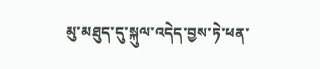མུ་མཐུད་དུ་སྐུལ་འདེད་བྱས་ཏེ་ཕན་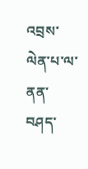འབྲས་ལེན་པ་ལ་ནན་བཤད་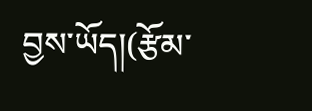བྱས་ཡོད།(རྩོམ་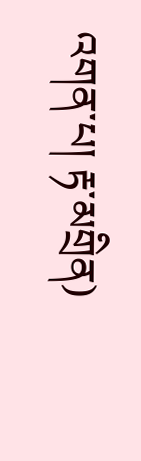འགན་པ། རྟ་མགྲིན)